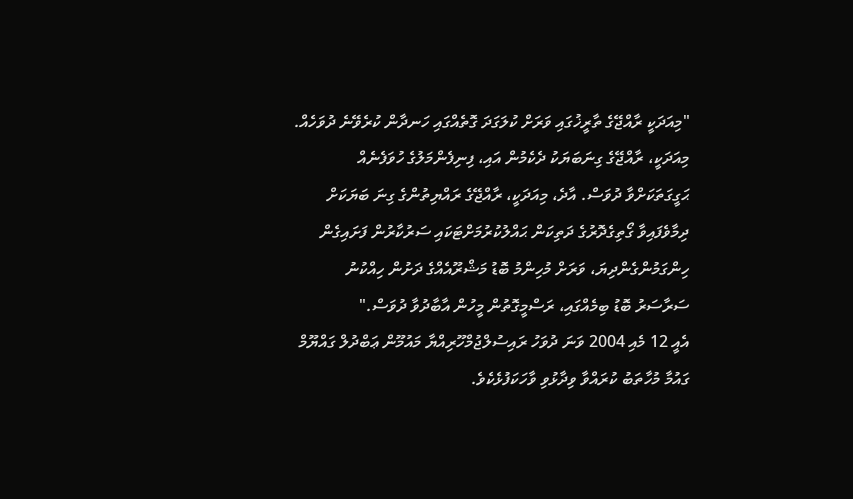"މިއަދަކީ ރާއްޖޭގެ ތާރީޚުގައި ވަރަށް ކުލަގަދަ ގޮތެއްގައި ހަނދާން ކުރެވޭނެ ދުވަހެއް. މިއަދަކީ، ރާއްޖޭގެ ގިނަބަޔަކު ދެކެމުން އައި، ފިނިފެންމަލުގެ ހުވަފެނެއް ޙަގީގަތަކަށްވާ ދުވަސް. އާދެ، މިއަދަކީ، ރާއްޖޭގެ ރައްޔިތުންގެ ގިނަ ބަޔަކަށް ދިމާވެފައިވާ ގޯތިގެދޮރުގެ ދަތިކަން ޙައްލުކުރުމަށްޓަކައި ސަރުކާރުން ފަށައިގެން ހިންގަމުންގެންދިޔަ، ވަރަށް މުހިންމު ބޮޑު މަޝްރޫއެއްގެ ދަށުން ހިއްކުނު ސަރާސަރު ބޮޑު ބިމެއްގައި، ރަސްމީގޮތުން މީހުން އާބާދުވާ ދުވަސް."
އެއީ 12 މެއި 2004 ވަނަ ދުވަހު ރައިސުލްޖުމްހޫރިއްޔާ މައުމޫން ޢަބްދުލް ގައްޔޫމް ގައުމާ މުހާތަބު ކުރައްވާ ވިދާޅުވި ވާހަކަފުޅެކެވެ.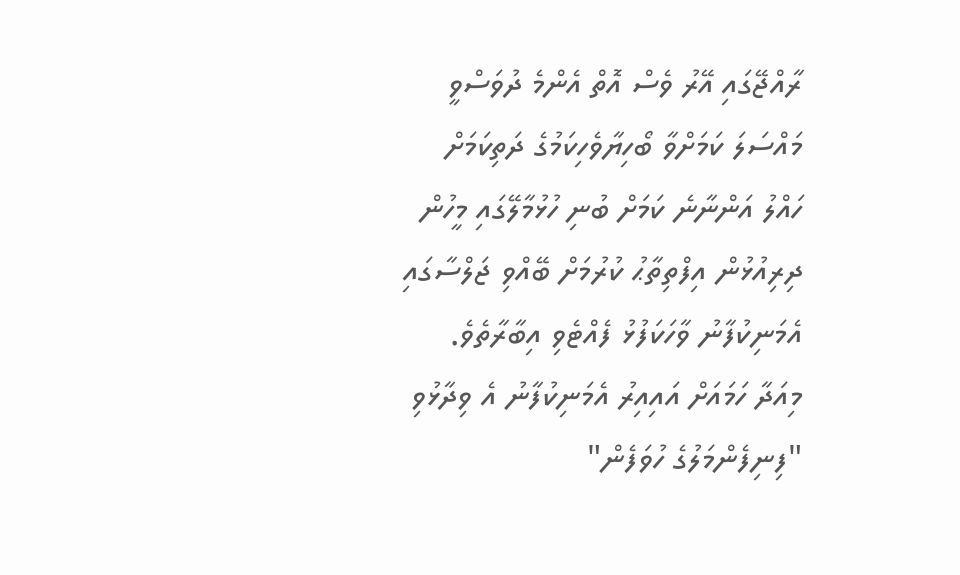ރާއްޖޭގައި އޭރު ވެސް އޮތް އެންމެ ދުވަސްވީ މައްސަލަ ކަމަށްވާ ބޯހިޔާވެހިކަމުގެ ދަތިކަމަށް ހައްލު އަންނާނެ ކަމަށް ބުނި ހުޅުމާލޭގައި މީހުން ދިރިއުޅުން އިފްތިތާޙު ކުރުމަށް ބޭއްވި ޖަލްސާގައި އެމަނިކުފާނު ވާހަކަފުޅު ފެއްޓެވި އިބާރާތެވެ.
މިއަދާ ހަމައަށް އައިއިރު އެމަނިކުފާނު އެ ވިދާޅުވި "ފިނިފެންމަލުގެ ހުވަފެން"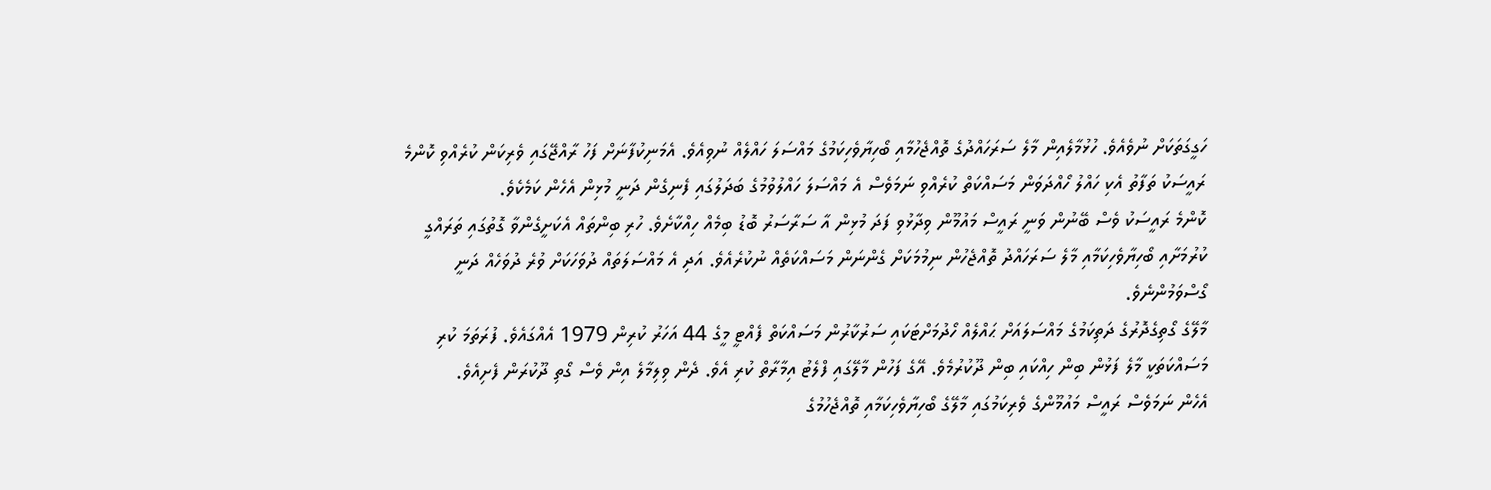ހަގީގަތަކަށް ނުވެއެވެ. ހުޅުމާލެއިން މާލެ ސަރަހައްދުގެ ތޮއްޖެހުމާއި ބޯހިޔާވެހިކަމުގެ މައްސަލަ ހައްލެއް ނުވިއެވެ. އެމަނިކުފާނަށް ފަހު ރާއްޖޭގައި ވެރިކަން ކުރެއްވި ކޮންމެ ރައީސަކު ތަފާތު އެކި ހައްލު ހޯއްދަވަން މަސައްކަތް ކުރެއްވި ނަމަވެސް އެ މައްސަލަ ހައްލުވުމުގެ ބަދަލުގައި ފެނިގެން ދަނީ މުޅިން އެހެން ކަމެކެވެ.
ކޮންމެ ރައީސަކު ވެސް ބޭނުން ވަނީ ރައީސް މައުމޫން ވިދާޅުވި ފަދަ މުޅިން އާ ސަރާސަރު ބޮޑު ބިމެއް ހިއްކާށެވެ. ހުރި ބިންތައް އެކަށީގެންވާ ގޮތުގައި ތަރައްގީ ކުރުމަށާއި ބޯހިޔާވެހިކަމާއި މާލެ ސަރަހައްދު ތޮއްޖެހުން ނިމުމަކަށް ގެންނަން މަސައްކަތެއް ނުކުރެއެވެ. އަދި އެ މައްސަލަތައް ދުވަހަކަށް ވުރެ ދުވަހެއް ދަނީ ގޯސްވަމުންނެވެ.
މާލޭގެ ގޯތިގެދޮރުގެ ދަތިކަމުގެ މައްސަލައަށް ޙައްލެއް ހޯދުމަށްޓަކައި ސަރުކާރުން މަސައްކަތް ފެއްޓީ މީގެ 44 އަހަރު ކުރިން 1979 އެއްގައެވެ. ފުރަތަމަ ކުރި މަސައްކަތަކީ މާލެ ފަޅުން ބިން ހިއްކައި ބިން ދޫކުރުމެވެ. އޭގެ ފަހުން މާލޭގައި ފްލެޓު އިމާރާތް ކުރި އެވެ. ދެން ވިލިމާލެ އިން ވެސް ގޯތި ދޫކުރަން ފެށިއެވެ.
އެހެން ނަމަވެސް ރައީސް މައުމޫންގެ ވެރިކަމުގައި މާލޭގެ ބޯހިޔާވެހިކަމާއި ތޮއްޖެހުމުގެ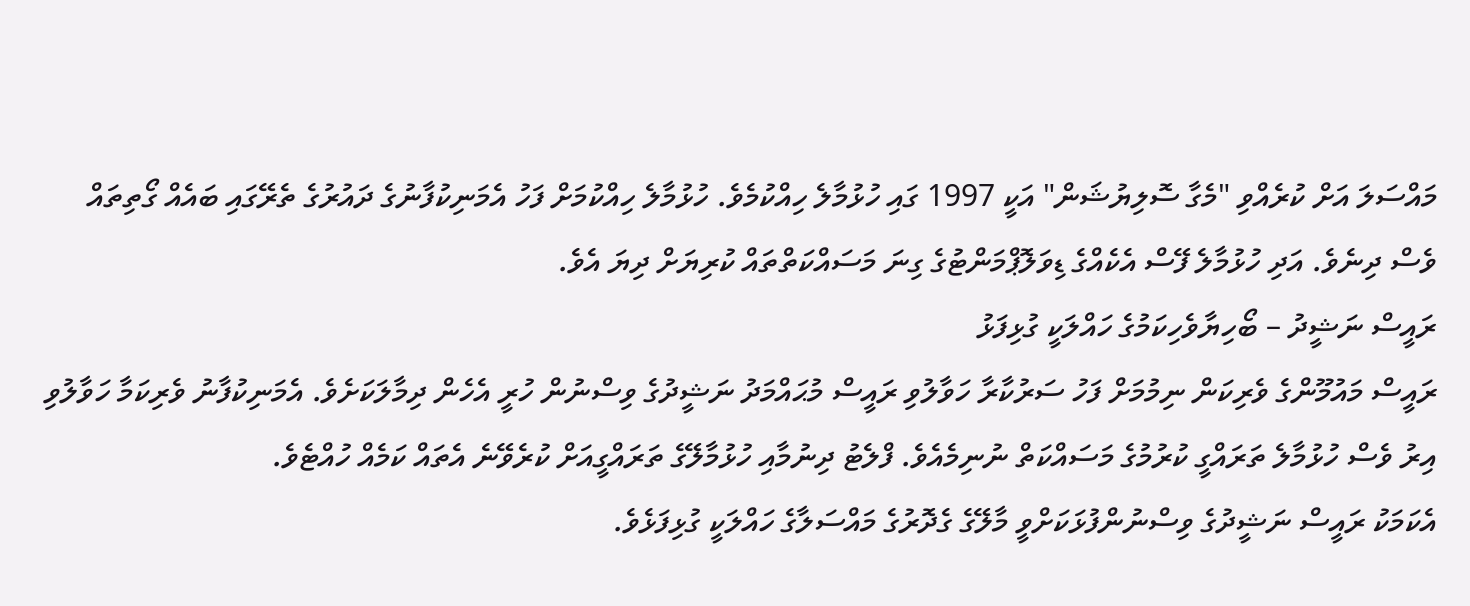މައްސަލަ އަށް ކުރެއްވި "މެގާ ސޮލިޔުޝަން" އަކީ 1997 ގައި ހުޅުމާލެ ހިއްކުމެވެ. ހުޅުމާލެ ހިއްކުމަށް ފަހު އެމަނިކުފާނުގެ ދައުރުގެ ތެރޭގައި ބައެއް ގޯތިތައް ވެސް ދިނެވެ. އަދި ހުޅުމާލެ ފޭސް އެކެއްގެ ޑިވަލޮޕްމަންޓުގެ ގިނަ މަސައްކަތްތައް ކުރިޔަށް ދިޔަ އެވެ.
ރައީސް ނަޝީދު – ބޯހިޔާވެހިކަމުގެ ހައްލަކީ ގުޅިފަޅު
ރައީސް މައުމޫންގެ ވެރިކަން ނިމުމަށް ފަހު ސަރުކާރާ ހަވާލުވި ރައީސް މުޙައްމަދު ނަޝީދުގެ ވިސްނުން ހުރީ އެހެން ދިމާލަކަށެވެ. އެމަނިކުފާނު ވެރިކަމާ ހަވާލުވި އިރު ވެސް ހުޅުމާލެ ތަރައްގީ ކުރުމުގެ މަސައްކަތް ނުނިމެއެވެ. ފްލެޓު ދިނުމާއި ހުޅުމާލޭގެ ތަރައްގީއަށް ކުރެވޭނެ އެތައް ކަމެއް ހުއްޓެވެ.
އެކަމަކު ރައީސް ނަޝީދުގެ ވިސްނުންފުޅަކަށްވީ މާލޭގެ ގެދޮރުގެ މައްސަލާގެ ހައްލަކީ ގުޅިފަޅެވެ.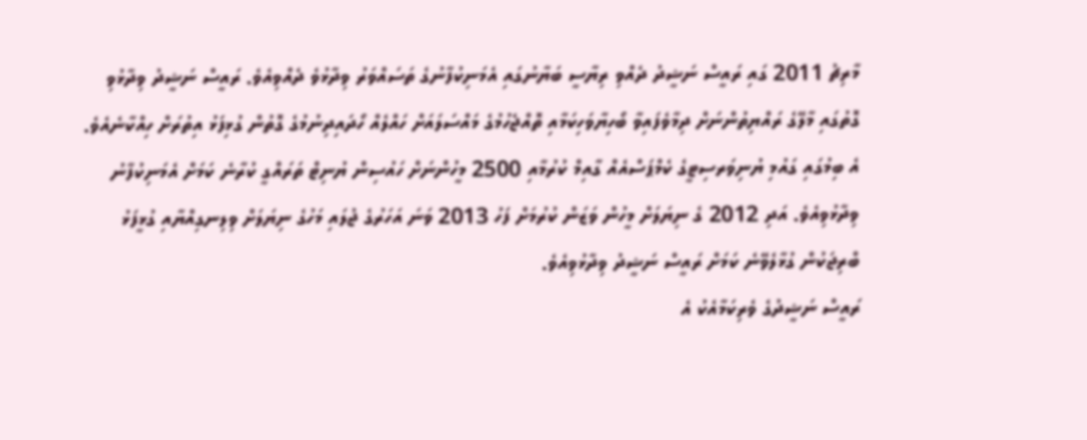މާރިޗު 2011 ގައި ރައީސް ނަޝީދު ދެއްވި ރިޔާސީ ބަޔާނުގައި އެމަނިކުފާނުގެ ތަސައްވަރު ވިދާޅުވެ ދެއްވިއެވެ. ރައީސް ނަޝީދު ވިދާޅުވި ގޮތުގައި މާލޭގެ ރައްޔިތުންނަށް ދިމާވެފައިވާ ބޯހިޔާވަހިކަމާއި ތޮއްޖެހުމުގެ މައްސަލައަށް ހައްލެއް ހޯދައިދިނުމުގެ ގޮތުން ގުޅިފަޅު އިތުރަށް ހިއްކާނެއެވެ.
އެ ބިމުގައި ގައުމި ޔުނިވަރސިޓީގެ ކެމްޕަސްއެއް ގާއިމް ކުރުމާއި 2500 މީހުންނަށް ހައުސިން ޔުނިޓް ތަރައްގީ ކުރާނެ ކަމަށް އެމަނިކުފާނު ވިދާޅުވިއެވެ. އަދި 2012 ގެ ނިޔަލަށް މީހުން ވަޒަން ކުރުމަށް ފަހު 2013 ވަނަ އަހަރުގެ ޖުލައި މަހުގެ ނިޔަލަށް ވިލިނގިއްޔާއި ގުޅީފަޅު ބްރިޖަކުން ގުޅާލެވޭނެ ކަމަށް ރައީސް ނަޝީދު ވިދާޅުވިއެވެ.
ރައީސް ނަޝީދުގެ ވެރިކަމާއެކު އެ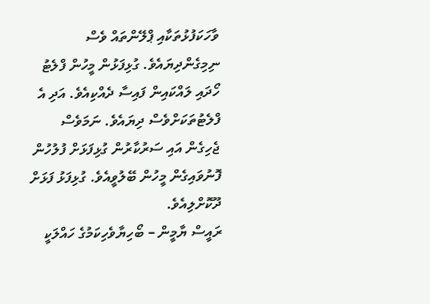ވާހަކަފުޅުތަކާއި ޕްލޭންތައް ވެސް ނިމިގެންދިޔައެވެ. ގުޅިފަޅުން މީހުން ފްލެޓު ހޯދައި ލައްކައިން ފައިސާ ދެއްކިއެވެ. އަދި އެ ފްލެޓުތަކަށްވެސް ދިޔައެވެ. ނަމަވެސް ޖެހިގެން އައި ސަރުކާރުން ގުޅިފަޅަށް ފުލުހުން ފޮނުވައިގެން މީހުން ބޭލުވީއެވެ. ގުޅިފަޅު ފަޅަށް ދޫކޮށްލިއެވެ.
ރައީސް ޔާމީން – ބޯހިޔާވެހިކަމުގެ ހައްލަކީ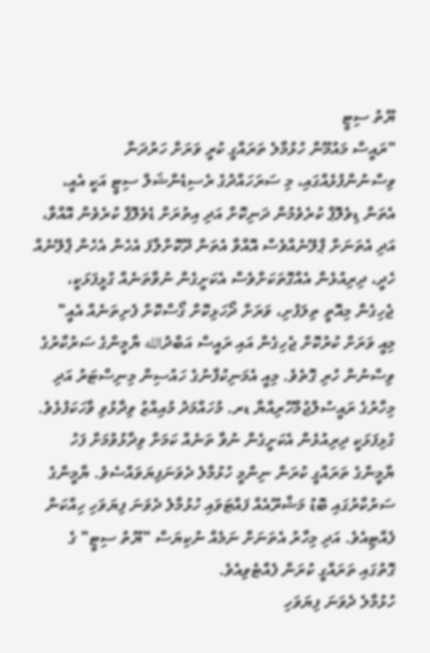ޔޫތު ސިޓީ
"ރައީސް މައުމޫން ހުޅުމާލެ ތަރައްގީ ކުރީ ވަރަށް ހަރުދަނާ ވިސްނުންފުޅެއްގައި، މި ސަރަހައްދުގެ ރެސިޑެންޝަލް ސިޓީ އަކީ އެއީ، އެތަން ޑިވެލޮޕް ކުރެވެމުން ދަނިކޮށް އަދި އިތުރަށް ޑެވެލޮޕް ކުރެވެން އޮއްވާ، އަދި އެތަނަށް ޕްލޭނެއްވެސް އޮއްވާ އެތަން ދޫކޮށްލާފަ އެހެން އެހެން ޕްލޭނެއް ހެދީ، ދިރިއުޅެން އެއްގޮތަކަށްވެސް އެކަށީގެން ނުވާތަނެއް ގުޅީފަޅަކީ، ޖެހިގެން މިއޮތީ ތިލަފުށި، ވަރަށް ދޯހަޅިކޮށް ގޯސްކޮށް ފެށިތަނެއް އެއީ"
މިއީ ވަރަށް ކުރުކޮށް ޖެހިގެން އައި ރައީސް އަބްދުالله ޔާމީންގެ ސަރުކާރުގެ ވިސްނުން ހުރި ގޮތެވެ. މިއީ އެމަނިކުފާނުގެ ހައުސިން މިނިސްޓަރު އަދި މިހާރުގެ ރައީސުލްޖުމްހޫރިއްޔާ ޑރ. މުހައްމަދު މުއިއްޒު ވިދާޅުވި ވާހަކަފުޅެވެ.
ގުޅިފަޅަކީ ދިރިއުޅެން އެކަށީގެން ނުވާ ތަނެއް ކަމަށް ވިދާޅުވުމަށް ފަހު ޔާމީންގެ ތަރައްގީ ކުރަން ނިންމީ ހުޅުމާލެ ދެވަނަފިޔަވައްސެވެ. ޔާމީންގެ ސަރުކާރުގައި ބޮޑު މަޝްރޫއެއް ފައްޓަވައި ހުޅުމާލެ ދެވަނަ ފިޔަވަހި ހިއްކަން ފެއްޓިއެވެ. އަދި މިހާރު އެތަނަށް ނަމެއް ނުކިޔަސް "ޔޫތު ސިޓީ" ގެ ގޮތުގައި ތަރައްގީ ކުރަން ފެއްޓެވިއެވެ.
ހުޅުމާލެ ދެވަނަ ފިޔަވަހި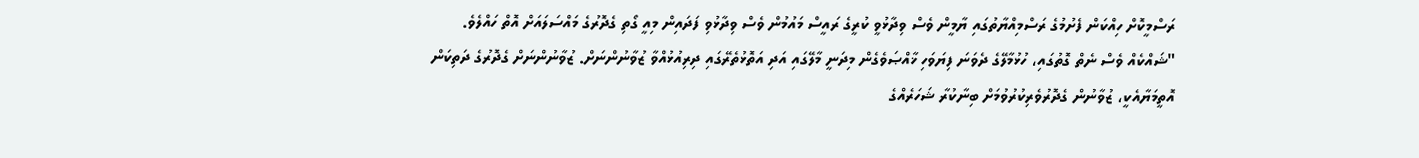ރަސްމީކޮށް ހިއްކަން ފެށުމުގެ ރަސްމިއްޔާތުގައި ޔާމީން ވެސް ވިދާޅުވީ ކުރީގެ ރައީސް މައުމުން ވެސް ވިދާޅުވި ފަދައިން މިއީ ގޯތި ގެދޮރުގެ މައްސަލައަށް އޮތް ހައްލެވެ.
"ޝައްކެއް ވެސް ނެތް ގޮތުގައި، ހުޅުމާލޭގެ ދެވަނަ ފިޔަވަހި ޚާއްޞަވެގެން މިދަނީ މާލޭގައި އަދި އަތޮޅުތެރޭގައި ދިރިއުޅުއްވާ ޒުވާނުންނަށް. ޒުވާނުންނަށް ގެދޮރުގެ ދަތިކަން އޮތީމަޔާއެކީ، ޒުވާނުން ގެދޮރުވެރިކުރުވުމަށް ބިނާކުރާ ޝަހަރެއްގެ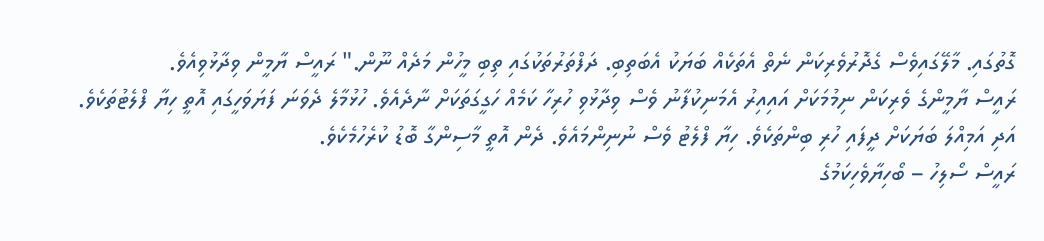ގޮތުގައި. މާލޭގައިވެސް ގެދޮރުވެރިކަން ނެތް އެތަކެއް ބަޔަކު އެބަތިބި. ދަފްތަރުތަކުގައި ތިބި މީހުން މަދެއް ނޫން." ރައީސް ޔާމީން ވިދާޅުވިއެވެ.
ރައީސް ޔާމީންގެ ވެރިކަން ނިމުމަކަށް އައިއިރު އެމަނިކުފާނު ވެސް ވިދާޅުވި ހުރިހާ ކަމެއް ހަގީގަތަކަށް ނާދެއެވެ. ހުޅުމާލެ ދެވަނަ ފަޔަވަހީގައި އޮތީ ހިޔާ ފްލެޓުތަކެވެ. އަދި އަމިއްލަ ބަޔަކަށް ދީފައި ހުރި ބިންތަކެވެ. ހިޔާ ފްލެޓު ވެސް ނުނިންމައެވެ. ދެން އޮތީ މާސިންގާ ބޮޑު ކުރެހުމެކެވެ.
ރައީސް ސޯލިހު – ބޯހިޔާވެހިކަމުގެ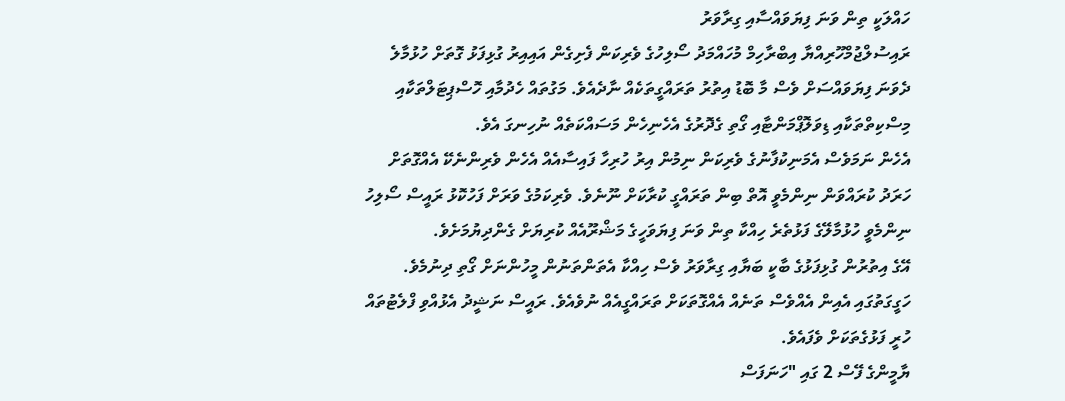ހައްލަކީ ތިން ވަނަ ފިޔަވައްސާއި ގިރާވަރު
ރައިސުލްޖުމްހޫރިއްޔާ އިބްރާހިމް މުހައްމަދު ސޯލިހުގެ ވެރިކަން ފެށިގެން އައިއިރު ގުޅިފަޅު ގޮތަށް ހުޅުމާލެ ދެވަނަ ފިޔަވައްސަށް ވެސް މާ ބޮޑު އިތުރު ތަރައްގީތަކެއް ނާދެއެވެ. މަގުތައް ހެދުމާއި ހޮސްޕިޓަލްތަކާއި މިސްކިތްތަކާއި ޑިވަލޮޕްމަންޓާއި ގޯތި ގެދޮރުގެ އެހެނިހެން މަސައްކަތެއް ނުހިނގަ އެވެ.
އެހެން ނަމަވެސް އެމަނިކުފާނުގެ ވެރިކަން ނިމުން އިރު ހުރިހާ ފައިސާއެއް އެހެން ވެރިންނެކޭ އެއްގޮތަށް ހަރަދު ކުރައްވަން ނިންމެވީ އޮތް ބިން ތަރައްގީ ކުރާކަށް ނޫނެވެ. ވެރިކަމުގެ ވަރަށް ފަހުކޮޅު ރައީސް ސޯލިހު ނިންމެވީ ހުޅުމާލޭގެ ފަޅުތެރެ ހިއްކާ ތިން ވަނަ ފިޔަވަހީގެ މަޝްރޫއެއް ކުރިޔަށް ގެންދިޔުމަށެވެ.
އޭގެ އިތުރުން ގުޅިފަޅުގެ ބާކީ ބަޔާއި ގިރާވަރު ވެސް ހިއްކާ އެތަންތަނުން މީހުންނަށް ގޯތި ދިނުމެވެ. ހަގީގަތުގައި އެއިން އެއްވެސް ތަނެއް އެއްގޮތަކަށް ތަރައްގީއެއް ނުވެއެވެ. ރައީސް ނަޝީދު އެޅުއްވި ފްލެޓުތައް ހުރީ ފަޅުގެތަކަށް ވެފައެވެ.
ޔާމީންގެ ފޭސް 2 ގައި "ހަނަފަސް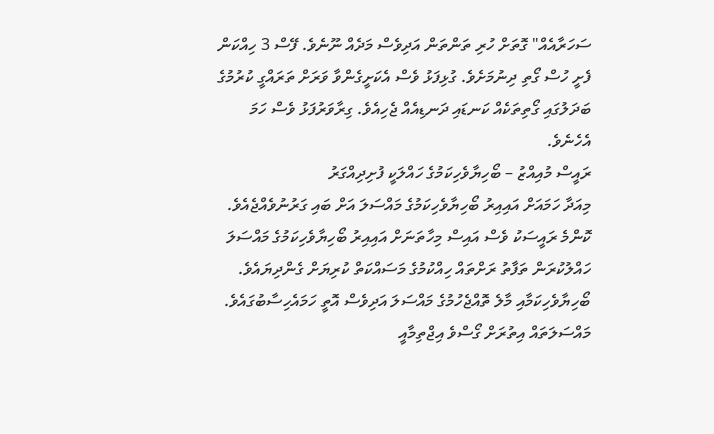ސަހަރާއެއް" ގޮތަށް ހުރި ތަންތަން އަދިވެސް މަދެއް ނޫނެވެ. ފޭސް 3 ހިއްކަން ފެށީ ހުސް ގޯތި ދިނުމަށެވެ. ގުޅިފަޅު ވެސް އެކަށީގެންވާ ވަރަށް ތަރައްގީ ކުރުމުގެ ބަދަލުގައި ގޯތިތަކެއް ކަނޑައި ދަނޑިއެއް ޖެހިއެވެ. ގިރާވަރުފަޅު ވެސް ހަމަ އެހެނެވެ.
ރައީސް މުއިއްޒު – ބޯހިޔާވެހިކަމުގެ ހައްލަކީ ފުށިދިއްގަރު
މިއަދާ ހަމައަށް އައިއިރު ބޯހިޔާވެހިކަމުގެ މައްސަލަ އަށް ބައި ގަރުނުވެއްޖެއެވެ. ކޮންމެ ރައީސަކު ވެސް އައިސް މިހާތަނަށް އައިއިރު ބޯހިޔާވެހިކަމުގެ މައްސަލަ ހައްލުކުރަން ތަފާތު ރަށްތައް ހިއްކުމުގެ މަސައްކަތް ކުރިޔަށް ގެންދިޔައެވެ. ބޯހިޔާވެހިކަމާއި މާލެ ތޮއްޖެހުމުގެ މައްސަލަ އަދިވެސް އޮތީ ހަމައެހިސާބުގައެވެ.
މައްސަލަތައް އިތުރަށް ގޯސްވެ އިޖްތިމާއީ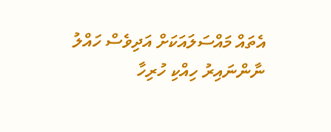އެތައް މައްސަލައަކަށް އަދިވެސް ހައްލު ނާންނައިރު ހިއްކި ހުރިހާ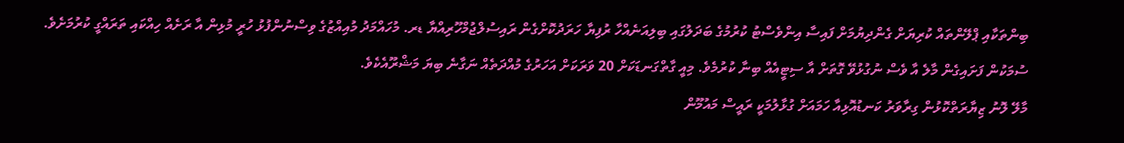ބިންތަކާއި ޕްލޭންތައް ކުރިޔަށް ގެންދިޔުމަށް ފައިސާ އިންވެސްޓު ކުރުމުގެ ބަދަލުގައި ބިލިއަނެއްހާ ރުފިޔާ ހަރަދުކޮށްގެން ރައިސުލްޖުމްހޫރިއްޔާ ޑރ. މުހައްމަދު މުއިއްޒުގެ ވިސްނުންފުޅު ހުރީ މުޅިން އާ ރަށެއް ހިއްކައި ތަރައްގީ ކުރުމަށެވެ.
ސުމަކުން ފަށައިގެން މާލެ އާ ވެސް ނުގުޅުވޭ ގޮތަށް އާ ސިޓީއެއް ބިނާ ކުރުމެވެ. މިއީ ގާތްގަނޑަކަށް 20 ވަރަކަށް އަހަރުގެ މުއްދަތެއް ނަގާނެ ބިޔަ މަޝްރޫއެކެވެ.
މާލޭ ލޮނު ޒިޔާރަތްކޮޅުން ގިރާވަރު ކަނޑުއޮޅިއާ ހަމައަށް ގުޅާލުމަކީ ރައީސް މައުމޫން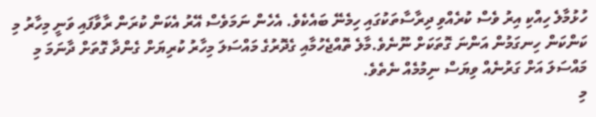ހުޅުމާލެ ހިއްކި އިރު ވެސް ކުރެއްވި ދިރާސާތަކުގައި ހިމެނޭ ބައެކެވެ. އެހެން ނަމަވެސް އޭރު އެކަން ކުރަން ރާވާފައި ވަނީ މިހާރު މި ކަންކަން ހިނގަމުން އަންނަ ގޮތަކަށް ނޫނެވެ.މާލެ ތޮއްޖެހުމާއި ގެދޮރުގެ މައްސަލަ މިހާރު ކުރިޔަށް ގެންދާ ގޮތަށް ދާނަމަ މި މައްސަލަ އަށް ގަރުނެއް ވިޔަސް ނިމުމެއް ނެތެވެ.
މި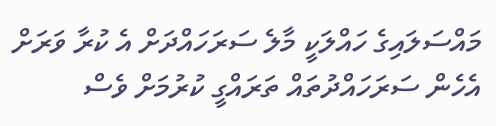މައްސަލައިގެ ހައްލަކީ މާލެ ސަރަހައްދަށް އެ ކުރާ ވަރަށް އެހެން ސަރަހައްދުތައް ތަރައްގީ ކުރުމަށް ވެސް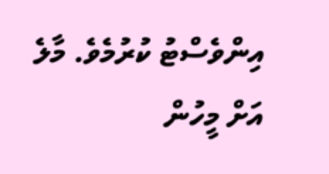އިންވެސްޓު ކުރުމެވެ. މާލެ އަށް މީހުން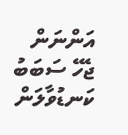އަންނަން ޖެހޭ ސަބަބު ކަނޑުވާލަން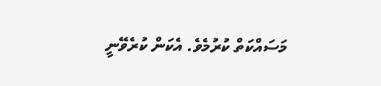މަސައްކަތް ކުރުމެވެ. އެކަން ކުރެވޭނީ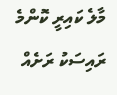މާލެ ކައިރީ ކޮންމެ ރައިސަކު ރަށެއް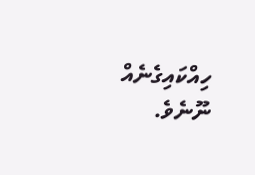ހިއްކައިގެނެއް ނޫނެވެ.